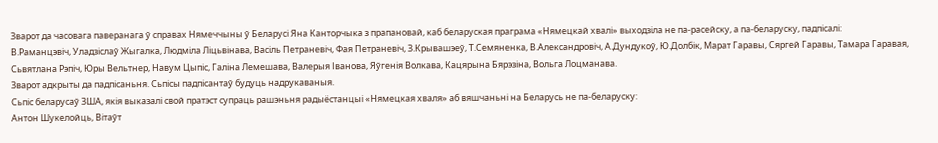Зварот да часовага паверанага ў справах Нямеччыны ў Беларусі Яна Канторчыка з прапановай, каб беларуская праграма «Нямецкай хвалі» выходзіла не па-расейску, а па-беларуску, падпісалі:
В.Раманцэвіч, Уладзіслаў Жыгалка, Людміла Ліцьвінава, Васіль Петраневіч, Фая Петраневіч, З.Крывашэеў, Т.Семяненка, В.Александровіч, А.Дундукоў, Ю.Долбік, Марат Гаравы, Сяргей Гаравы, Тамара Гаравая, Сьвятлана Рэпіч, Юры Вельтнер, Навум Цыпіс, Галіна Лемешава, Валерыя Іванова, Яўгенія Волкава, Кацярына Бярэзіна, Вольга Лоцманава.
Зварот адкрыты да падпісаньня. Сьпісы падпісантаў будуць надрукаваныя.
Сьпіс беларусаў ЗША, якія выказалі свой пратэст супраць рашэньня радыёстанцыі «Нямецкая хваля» аб вяшчаньні на Беларусь не па-беларуску:
Антон Шукелойць, Вітаўт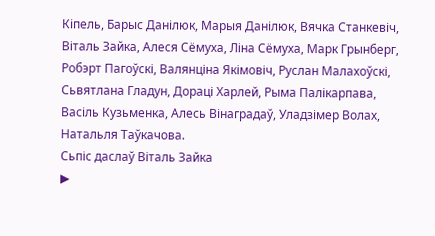Кіпель, Барыс Данілюк, Марыя Данілюк, Вячка Станкевіч, Віталь Зайка, Алеся Сёмуха, Ліна Сёмуха, Марк Грынберг, Робэрт Пагоўскі, Валянціна Якімовіч, Руслан Малахоўскі, Сьвятлана Гладун, Дораці Харлей, Рыма Палікарпава, Васіль Кузьменка, Алесь Вінаградаў, Уладзімер Волах, Натальля Таўкачова.
Сьпіс даслаў Віталь Зайка
▶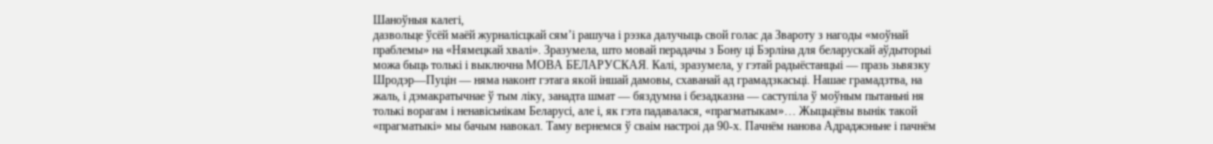Шаноўныя калегі,
дазвольце ўсёй маёй журналіcцкай сям’і рашуча і рэзка далучыць свой голас да Звароту з нагоды «моўнай праблемы» на «Нямецкай хвалі». Зразумела, што мовай перадачы з Бону ці Бэрліна для беларускай аўдыторыі можа быць толькі і выключна МОВА БЕЛАРУСКАЯ. Калі, зразумела, у гэтай радыёстанцыі — празь зьвязку Шродэр—Пуцін — няма наконт гэтага якой іншай дамовы, схаванай ад грамадзкасьці. Нашае грамадзтва, на жаль, і дэмакратычнае ў тым ліку, занадта шмат — бяздумна і безадказна — саступіла ў моўным пытаньні ня толькі ворагам і ненавісьнікам Беларусі, але і, як гэта падавалася, «прагматыкам»… Жыцьцёвы вынік такой «прагматыкі» мы бачым навокал. Таму вернемся ў сваім настроі да 90-х. Пачнём нанова Адраджэньне і пачнём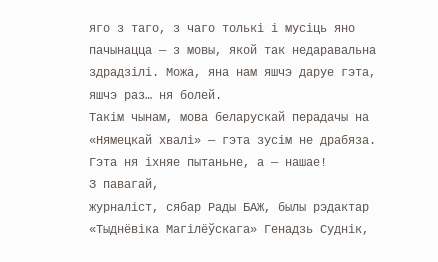яго з таго, з чаго толькі і мусіць яно пачынацца — з мовы, якой так недаравальна здрадзілі. Можа, яна нам яшчэ даруе гэта, яшчэ раз… ня болей.
Такім чынам, мова беларускай перадачы на «Нямецкай хвалі» — гэта зусім не драбяза. Гэта ня іхняе пытаньне, а — нашае!
З павагай,
журналіст, сябар Рады БАЖ, былы рэдактар «Тыднёвіка Магілёўскага» Генадзь Суднік,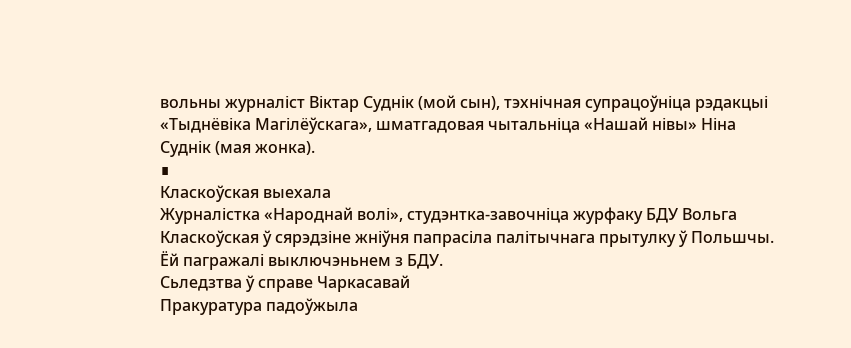вольны журналіст Віктар Суднік (мой сын), тэхнічная супрацоўніца рэдакцыі «Тыднёвіка Магілёўскага», шматгадовая чытальніца «Нашай нівы» Ніна Суднік (мая жонка).
∎
Класкоўская выехала
Журналістка «Народнай волі», студэнтка-завочніца журфаку БДУ Вольга Класкоўская ў сярэдзіне жніўня папрасіла палітычнага прытулку ў Польшчы. Ёй пагражалі выключэньнем з БДУ.
Сьледзтва ў справе Чаркасавай
Пракуратура падоўжыла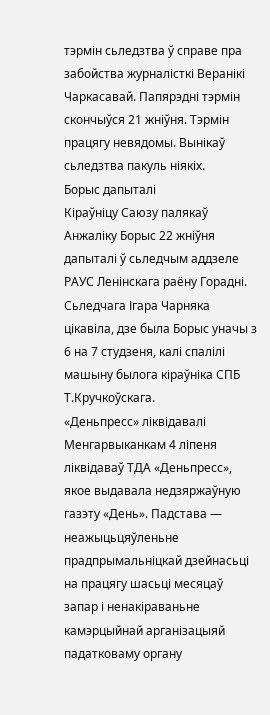тэрмін сьледзтва ў справе пра забойства журналісткі Веранікі Чаркасавай. Папярэдні тэрмін скончыўся 21 жніўня. Тэрмін працягу невядомы. Вынікаў сьледзтва пакуль ніякіх.
Борыс дапыталі
Кіраўніцу Саюзу палякаў Анжаліку Борыс 22 жніўня дапыталі ў сьледчым аддзеле РАУС Ленінскага раёну Горадні. Сьледчага Ігара Чарняка цікавіла, дзе была Борыс уначы з 6 на 7 студзеня, калі спалілі машыну былога кіраўніка СПБ Т.Кручкоўскага.
«Деньпресс» ліквідавалі
Менгарвыканкам 4 ліпеня ліквідаваў ТДА «Деньпресс», якое выдавала недзяржаўную газэту «День». Падстава — неажыцьцяўленьне прадпрымальніцкай дзейнасьці на працягу шасьці месяцаў запар і ненакіраваньне камэрцыйнай арганізацыяй падатковаму органу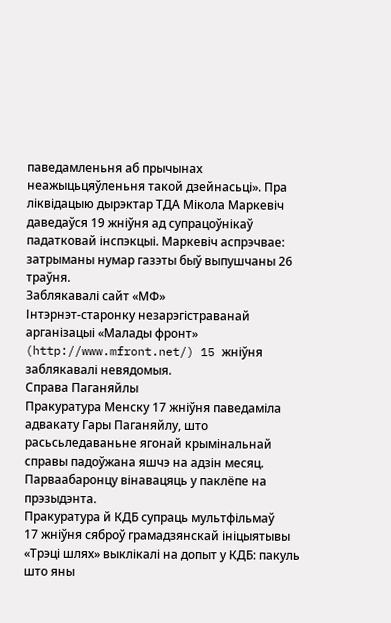паведамленьня аб прычынах неажыцьцяўленьня такой дзейнасьці». Пра ліквідацыю дырэктар ТДА Мікола Маркевіч даведаўся 19 жніўня ад супрацоўнікаў падатковай інспэкцыі. Маркевіч аспрэчвае: затрыманы нумар газэты быў выпушчаны 26 траўня.
Заблякавалі сайт «МФ»
Інтэрнэт-старонку незарэгістраванай арганізацыі «Малады фронт» (http://www.mfront.net/) 15 жніўня заблякавалі невядомыя.
Справа Паганяйлы
Пракуратура Менску 17 жніўня паведаміла адвакату Гары Паганяйлу, што расьсьледаваньне ягонай крымінальнай справы падоўжана яшчэ на адзін месяц. Парваабаронцу вінавацяць у паклёпе на прэзыдэнта.
Пракуратура й КДБ супраць мультфільмаў
17 жніўня сяброў грамадзянскай ініцыятывы «Трэці шлях» выклікалі на допыт у КДБ: пакуль што яны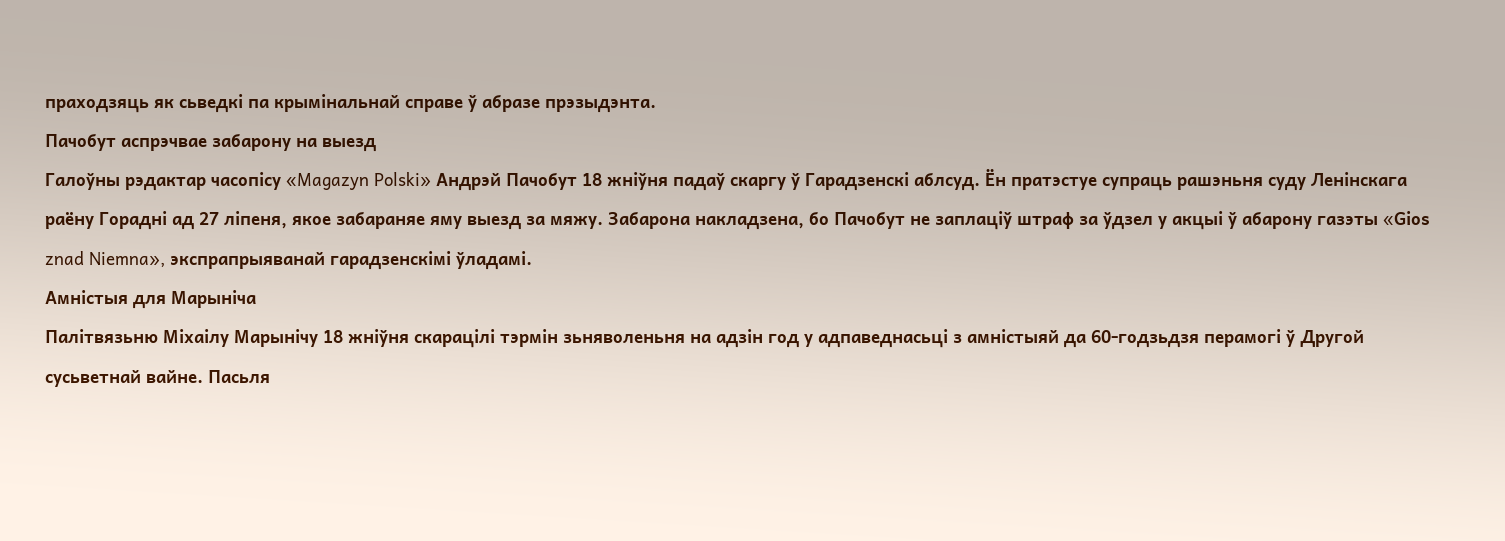праходзяць як сьведкі па крымінальнай справе ў абразе прэзыдэнта.
Пачобут аспрэчвае забарону на выезд
Галоўны рэдактар часопісу «Magazyn Polski» Андрэй Пачобут 18 жніўня падаў скаргу ў Гарадзенскі аблсуд. Ён пратэстуе супраць рашэньня суду Ленінскага раёну Горадні ад 27 ліпеня, якое забараняе яму выезд за мяжу. Забарона накладзена, бо Пачобут не заплаціў штраф за ўдзел у акцыі ў абарону газэты «Gіos znad Niemna», экспрапрыяванай гарадзенскімі ўладамі.
Амністыя для Марыніча
Палітвязьню Міхаілу Марынічу 18 жніўня скарацілі тэрмін зьняволеньня на адзін год у адпаведнасьці з амністыяй да 60-годзьдзя перамогі ў Другой сусьветнай вайне. Пасьля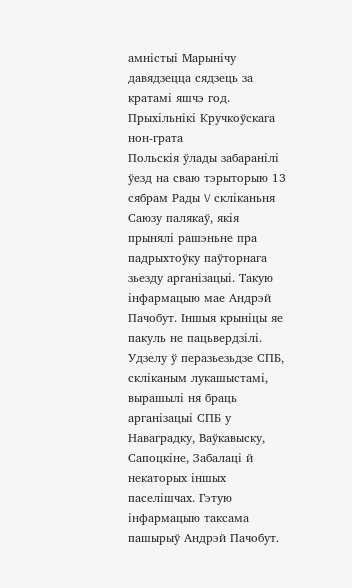амністыі Марынічу давядзецца сядзець за кратамі яшчэ год.
Прыхільнікі Кручкоўскага нон-грата
Польскія ўлады забаранілі ўезд на сваю тэрыторыю 13 сябрам Рады V скліканьня Саюзу палякаў, якія прынялі рашэньне пра падрыхтоўку паўторнага зьезду арганізацыі. Такую інфармацыю мае Андрэй Пачобут. Іншыя крыніцы яе пакуль не пацьвердзілі.
Удзелу ў перазьезьдзе СПБ, скліканым лукашыстамі, вырашылі ня браць арганізацыі СПБ у Наваградку, Ваўкавыску, Сапоцкіне, Забалаці й некаторых іншых паселішчах. Гэтую інфармацыю таксама пашырыў Андрэй Пачобут.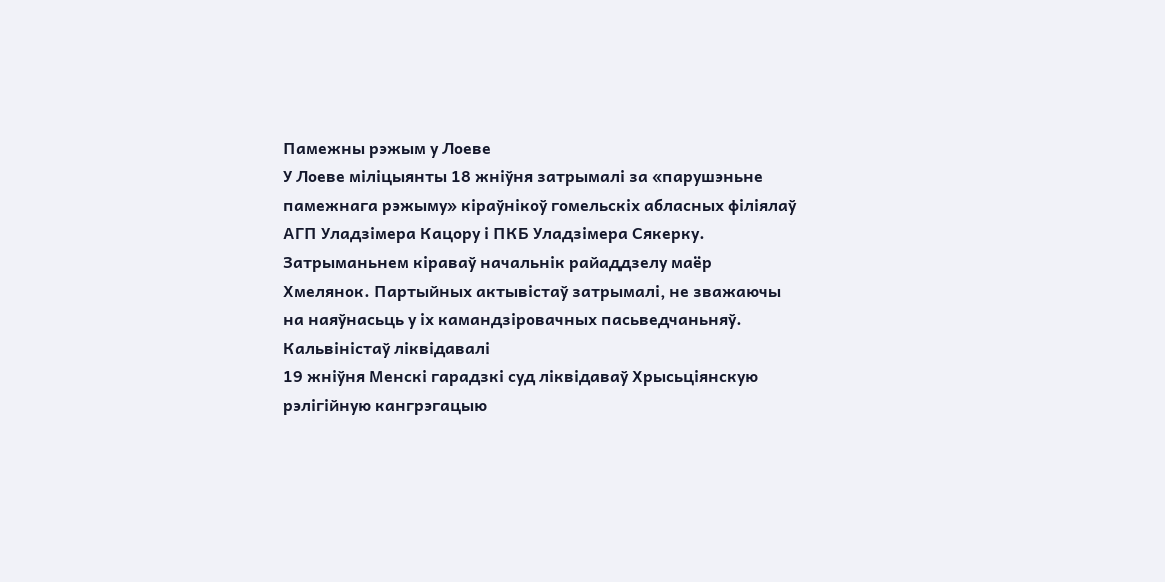Памежны рэжым у Лоеве
У Лоеве міліцыянты 18 жніўня затрымалі за «парушэньне памежнага рэжыму» кіраўнікоў гомельскіх абласных філіялаў АГП Уладзімера Кацору і ПКБ Уладзімера Сякерку. Затрыманьнем кіраваў начальнік райаддзелу маёр Хмелянок. Партыйных актывістаў затрымалі, не зважаючы на наяўнасьць у іх камандзіровачных пасьведчаньняў.
Кальвіністаў ліквідавалі
19 жніўня Менскі гарадзкі суд ліквідаваў Хрысьціянскую рэлігійную кангрэгацыю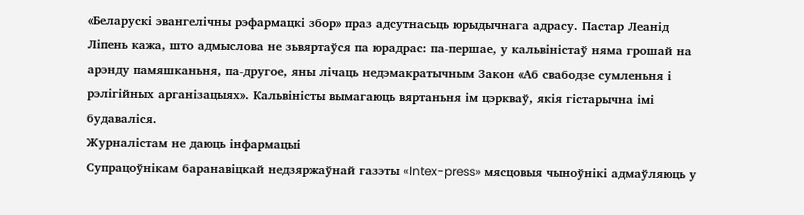«Беларускі эвангелічны рэфармацкі збор» праз адсутнасьць юрыдычнага адрасу. Пастар Леанід Ліпень кажа, што адмыслова не зьвяртаўся па юрадрас: па-першае, у кальвіністаў няма грошай на арэнду памяшканьня, па-другое, яны лічаць недэмакратычным Закон «Аб свабодзе сумленьня і рэлігійных арганізацыях». Кальвіністы вымагаюць вяртаньня ім цэркваў, якія гістарычна імі будаваліся.
Журналістам не даюць інфармацыі
Супрацоўнікам баранавіцкай недзяржаўнай газэты «Intex-press» мясцовыя чыноўнікі адмаўляюць у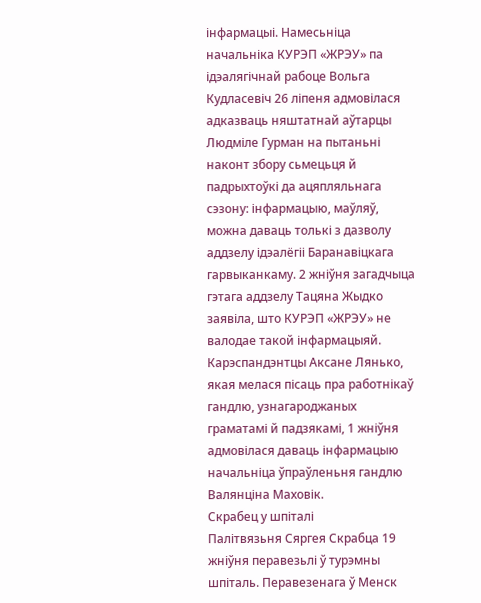інфармацыі. Намесьніца начальніка КУРЭП «ЖРЭУ» па ідэалягічнай рабоце Вольга Кудласевіч 26 ліпеня адмовілася адказваць няштатнай аўтарцы Людміле Гурман на пытаньні наконт збору сьмецьця й падрыхтоўкі да ацяпляльнага сэзону: інфармацыю, маўляў, можна даваць толькі з дазволу аддзелу ідэалёгіі Баранавіцкага гарвыканкаму. 2 жніўня загадчыца гэтага аддзелу Тацяна Жыдко заявіла, што КУРЭП «ЖРЭУ» не валодае такой інфармацыяй.
Карэспандэнтцы Аксане Лянько, якая мелася пісаць пра работнікаў гандлю, узнагароджаных граматамі й падзякамі, 1 жніўня адмовілася даваць інфармацыю начальніца ўпраўленьня гандлю Валянціна Маховік.
Скрабец у шпіталі
Палітвязьня Сяргея Скрабца 19 жніўня перавезьлі ў турэмны шпіталь. Перавезенага ў Менск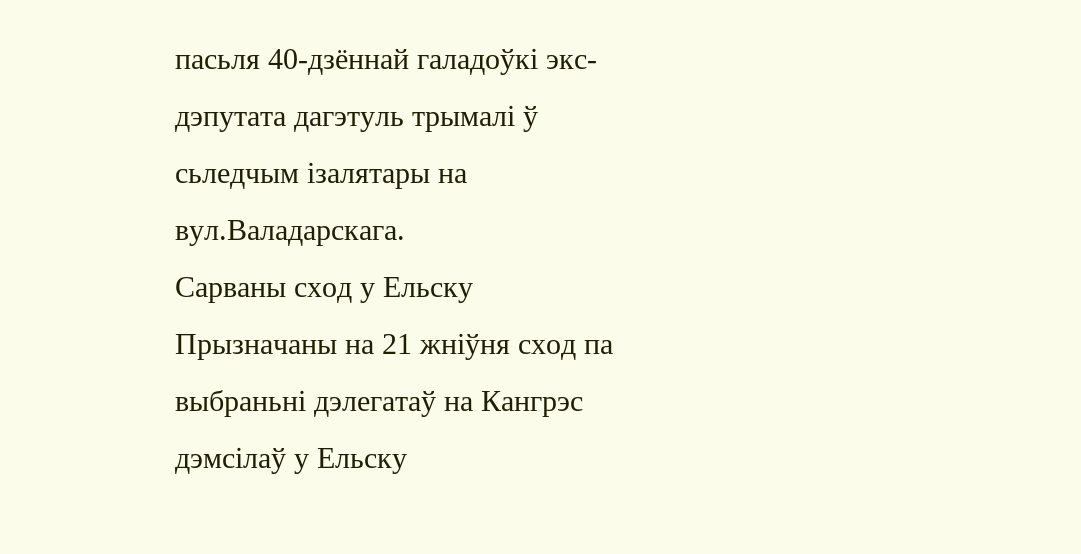пасьля 40-дзённай галадоўкі экс-дэпутата дагэтуль трымалі ў сьледчым ізалятары на вул.Валадарскага.
Сарваны сход у Ельску
Прызначаны на 21 жніўня сход па выбраньні дэлегатаў на Кангрэс дэмсілаў у Ельску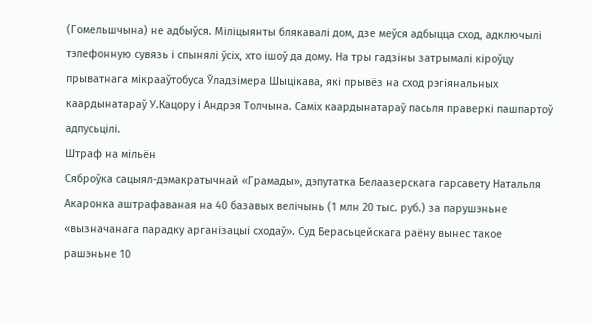(Гомельшчына) не адбыўся. Міліцыянты блякавалі дом, дзе меўся адбыцца сход, адключылі тэлефонную сувязь і спынялі ўсіх, хто ішоў да дому. На тры гадзіны затрымалі кіроўцу прыватнага мікрааўтобуса Ўладзімера Шыцікава, які прывёз на сход рэгіянальных каардынатараў У.Кацору і Андрэя Толчына. Саміх каардынатараў пасьля праверкі пашпартоў адпусьцілі.
Штраф на мільён
Сяброўка сацыял-дэмакратычнай «Грамады», дэпутатка Белаазерскага гарсавету Натальля Акаронка аштрафаваная на 40 базавых велічынь (1 млн 20 тыс. руб.) за парушэньне «вызначанага парадку арганізацыі сходаў». Суд Берасьцейскага раёну вынес такое рашэньне 10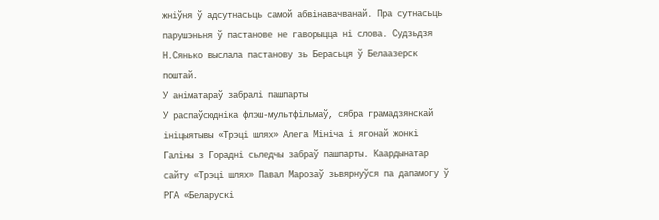жніўня ў адсутнасьць самой абвінавачванай. Пра сутнасьць парушэньня ў пастанове не гаворыцца ні слова. Судзьдзя Н.Сянько выслала пастанову зь Берасьця ў Белаазерск поштай.
У аніматараў забралі пашпарты
У распаўсюдніка флэш-мультфільмаў, сябра грамадзянскай ініцыятывы «Трэці шлях» Алега Мініча і ягонай жонкі Галіны з Горадні сьледчы забраў пашпарты. Каардынатар сайту «Трэці шлях» Павал Марозаў зьвярнуўся па дапамогу ў РГА «Беларускі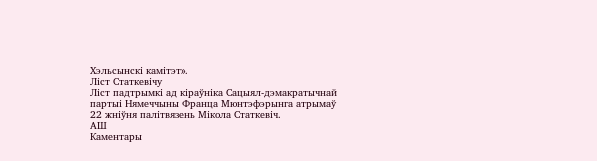Хэльсынскі камітэт».
Ліст Статкевічу
Ліст падтрымкі ад кіраўніка Сацыял-дэмакратычнай партыі Нямеччыны Франца Мюнтэфэрынга атрымаў 22 жніўня палітвязень Мікола Статкевіч.
АШ
Каментары